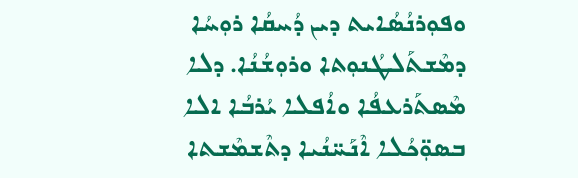ܘܦܘܼܪܢܳܣܳܐܝܬ ܕܝܢ ܕܳܚܩܳܐ ܪܘܼܚܳܐ ܕܡܶܫܬܰܠܛܳܢܘܼܬܐ ܘܪܘܼܫܳܢܳܐ. ܕܠܐ ܡܶܣܬܰܪܥܦܳܐ ܘܐܳܦܠܐ ܝܳܪܒܳܐ ܐܠܐ ܒܣܘܼ̈ܟܳܠܐ ܐܶܢܰܚ̈ܢܳܝܐ ܕܬܶܫܡܶܫܬܐ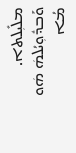ܡܠܺܝܼܠܬܐ. ܘܰܒܕܽܘܼܝܳܠܗܿ ܗܿܘ ܡܳܐ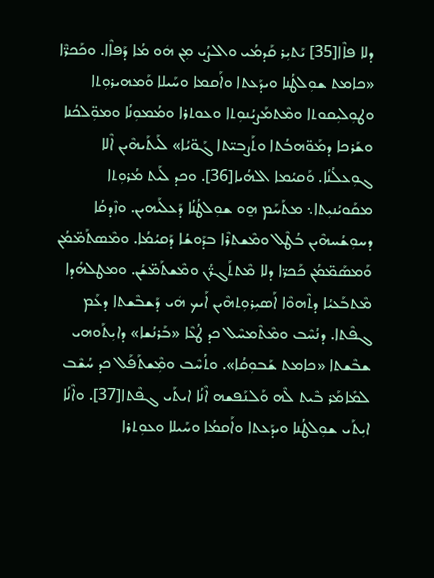ܕܠܐ ܦܐܶܐ[35] ܝܰܬܝܼܪ ܩܰܕܡܳܝ ܘܐܠܨܳܝ ܡܼܢ ܗܿܘ ܡܳܐ ܕܰܦܐܶܐ. ܘܟܰܟܪ̈ܶܐ «ܟܐܡܬ ܫܘܼܠܛܳܢܐ ܘܝܕܰܥܬܐ ܘܐܰܩܡܐ ܘܚܰܝܠܐ ܘܰܡܗܝܪܘܼܬܐ ܘܛܘܼܠܝܼܩܘܬܐ ܘܡܶܬܡܰܨܝܳܢܘܼܬܐ ܘܥܘܬܪܐ ܘܡܳܡܘܼܢܳܐ ܘܡܘܼ̈ܠܟܳܢܐ ܘܫܰܪܟܐ ܕܡܰܘ̈ܗܒܳܬܐ ܘܬܰܨܒܝ̈ܬܐ ܓܰܘ̈ܝܳܐ» ܠܰܝܬܰܝܗܶܝܢ ܐܶܠܐ ܓܘܼܥܠܳܢܳܐ. ܘܰܩܝܳܡܐ ܐܠܗܳܝܐ[36]. ܘܟܕ ܠܰܝܬ ܡܳܪܘܼܬܐ ܡܩܰܘܝܳܢܝܼܬܐ܆ ܡܬܰܚܰܡ ܗ̱ܘ ܫܘܼܠܛܳܢܳܐ ܕܰܥܠܰܝܗܝܢ. ܘܙܶܕܩܳܐ ܕܚܘܼܫܳܚܗܶܝܢ ܒܳܛܶܠ ܘܡܶܫܬܪܶܐ ܒܕܰܘܫܳܐ ܕܰܩܝܳܡܳܐ. ܘܡܶܣܬܰܡ̈ܡܳܢ ܘܰܡܣܰܡ̈ܡܳܢ ܟܰܟܪ̈ܐ ܕܠܐ ܡܶܬܬܰܓܪ̈ܳܢ ܘܡܶܫܬܰܡ̈ܫܳܢ. ܘܡܛܠܗܳܕܐ ܡܶܬܒܰܥܝܳܐ ܕܬܶܗܘܶܐ ܐܰܣܝܼܪܘܼܬܗܶܝܢ ܐܰܝܟ ܗܿܝ ܕܰܫܒܶܫܬܐ ܕܥܰܡ ܓܦܶܬܐ. ܕܢܳܚܶܒ ܘܡܶܬܶܡܚܶܠ ܟܕ ܛܳܥܶܐ «ܒܰܪܢܳܫܐ» ܕܐܝܼܬܰܘܗܝ ܫܒܶܫܬܐ «ܟܐܡܬ ܫܰܒܘܼܩܳܐ». ܘܬܳܚܶܒ ܘܡܼܶܫܬܰܦܰܠ ܟܕ ܚܳܫܶܒ ܠܡܺܐܡܰܪ ܒܶܝܬ ܠܶܗ ܘܰܠܢܰܦܫܗ ܐܶܢܳܐ ܐܝܬܰܝ ܓܦܶܬܐ[37]. ܘܐܶܢܳܐ ܐܝܼܬܰܝ ܫܘܼܠܛܳܢܐ ܘܝܕܰܥܬܐ ܘܐܰܩܡܳܐ ܘܚܰܝܠܐ ܘܥܘܼܬܪܐ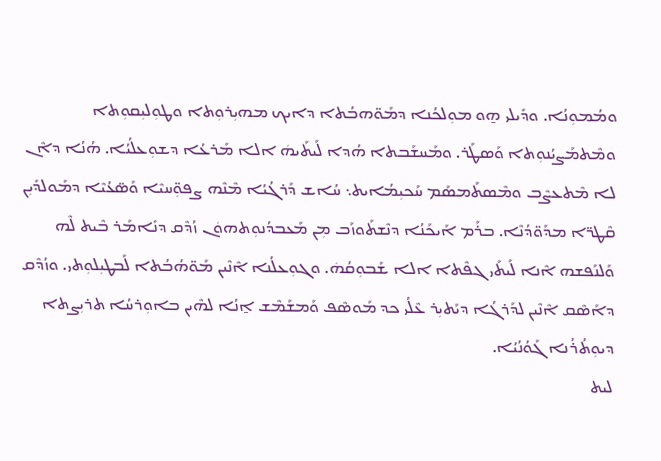ܘܡܳܡܘܼܢܳܐ. ܘܕܺܝܠܝ ܗ̱ܘ ܡܘܼܠܟܳܢܐ ܕܡܰܘ̈ܗܒܳܬܐ ܕܐܝܟ ܡܗܝܼܪܘܼܬܐ ܘܛܘܼܠܝܼܩܘܼܬܐ ܘܡܶܬܡܰܨܝܳܢܘܼܬܐ ܘܰܣܛܰܪ. ܘܡܰܚܫܰܒܬܐ ܗܳܕܐ ܠܰܝܬܰܝܗܿ ܐܠܐ ܡܰܪܥܳܐ ܕܫܘܼܥܠܳܝܳܐ. ܗܳܢܳܐ ܕܐܶܢ ܠܐ ܡܶܬܥܨܶܒ ܘܡܶܣܬܰܡܣܰܡ ܚܰܟܝܼܡܳܐܝܬ܆ ܚܳܐܫ ܕܰܪܓܳܝܳܐ ܡܶܢܶܗ ܨܦܘܼ̈ܚܝܶܐ ܘܰܣ̈ܥܳܝܶܐ ܕܡܰܘܠܕܺܝܼܢ ܩܶܛܪ̈ܐ ܡܕܰܘ̈ܕܳܢܶܐ. ܒܪܰܡ ܐܰܝܟܰܢܳܐ ܕܢܶܫܬܰܘܙܰܒ ܡܼܢ ܡܰܥܒܕܳܢܘܼܬܗܘܿܢ ܙܳܕܶܩ ܕܢܺܐܡܰܪ ܒܶܝܬ ܠܶܗ ܘܰܠܢܰܦܫܗ ܐܶܢܐ ܠܰܝܬܰܝ ܓܦܶܬܐ ܐܠܐ ܫܰܒܘܼܩܳܗܿ. ܘܓܘܼܥܠܳܢܐ ܐܶܢܶܝܢ ܡܰܘ̈ܗܳܒܳܬܐ ܠܰܒܛܝܼܠܘܼܬܝ. ܘܙܳܕܶܩ ܕܐܰܣܶܩ ܐܶܢܶܝܢ ܠܕܰܪܓܳܐ ܕܝܰܬܝܼܪ ܥܶܠܳܝ ܟܕ ܡܰܘܣܶܦ ܘܰܡܫܰܡܶܫ ܐ̱ܢܳܐ ܠܗܶܝܢ ܒܐܘܼܪܚܳܐ ܬܪܝܼܨܬܐ ܕܝܘܼܬܳܪܳܢܐ ܓܰܘܳܢܳܝܳܐ.
ܠܝܬ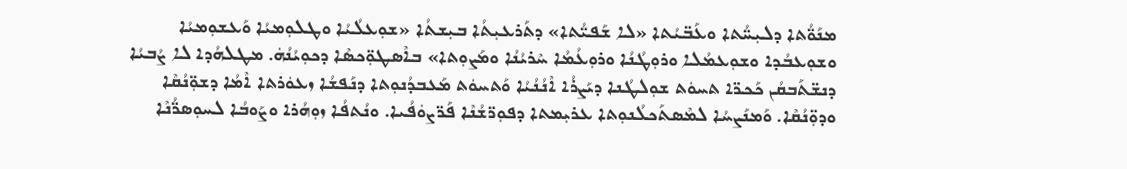ܡܢܰܘ̈ܳܬܐ ܕܠܝܼܚ̈ܳܬܐ ܘܥܰܒ̈ܝܳܬܐ «ܠܐ ܫܰܦܝ̈ܳܬܐ» ܕܬܰܪܥܝܼܬܳܐ ܒܝܼܫܬܳܐ «ܫܘܼܥܠܳܝܳܐ ܘܛܠܘܼܡܝܳܐ ܘܰܥܫܘܼܡܝܳܐ ܘܫܘܼܥܒܳܕܐ ܘܫܘܼܥܡܳܠܐ ܘܪܘܼܛܳܢܳܐ ܘܪܘܼܥܳܡܳܐ ܚܶܪܝܳܢܳܐ ܘܡܰܨܘܼܬܐ» ܒܐܶܣܛܘܼ̈ܟܣܶܐ ܕܟܘܼܝܳܢܳܗܿ. ܡܛܠܗܳܕܐ ܠܐ ܨܳܒܝܳܐ ܕܢܫ̈ܬܰܒܩܳܢ ܟܰܟܪ̈ܐ ܬܚܘܿܬ ܫܘܼܠܛܳܢܐ ܕܝܰܨܪܳܐ ܐܶܢܳܢܳܝܳܐ ܘܰܬܚܘܿܬ ܡܰܥܒܕܳܢܘܼܬܐ ܕܢܰܦܫܳܐ ܙܥܘܿܪܬܐ ܐܶܡܳܐ ܕܫܘܼ̈ܢܳܩܶܐ ܘܕܘܼ̈ܢܳܩܶܐ. ܘܰܡܢܰܨܚܳܐ ܠܡܶܣܬܰܟܠܳܢܘܼܬܐ ܥܪܝܼܡܬܐ ܕܦܘܼܖ̈ܫܳܢܶܐ ܦܰܖ̈ܨܘܿܦܳܝܐ. ܘܢܳܬܦܳܐ ܙܘܼܗܳܪܐ ܘܨܰܘܒܳܐ ܠܚܘܼܣܪ̈ܳܢܶܐ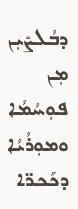ܕܒܳܠܨܺܝܼܢ ܡܼܢ ܦܘܼܚܳܡܳܐ ܘܡܘܼܪܳܝܳܐ ܕܟܰܟܪ̈ܐ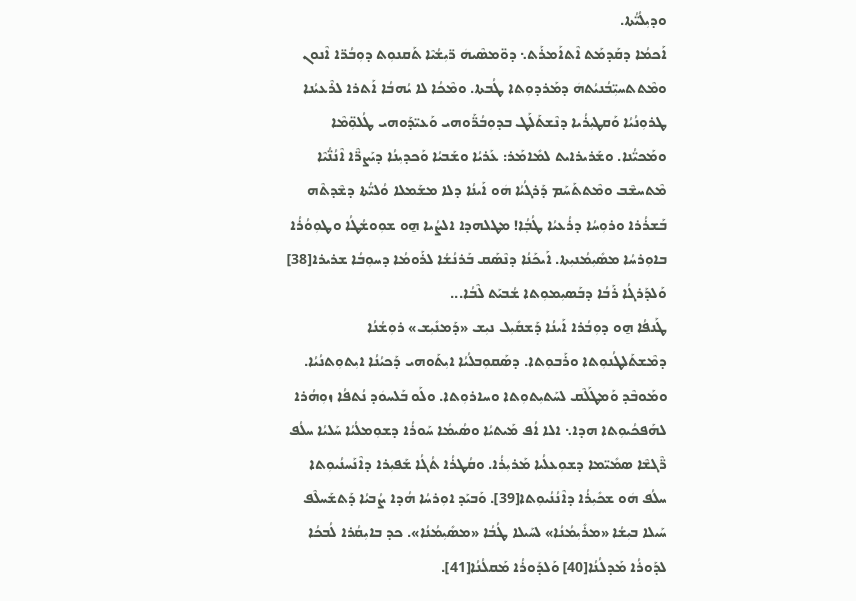ܘܕܝܼܠܳܝ̈ܳܬܐ.
ܐܰܟܡܳܐ ܕܩܰܕܡܰܬ ܐܶܬܐܰܡܪܰܬ܆ ܕܘ̈ܡܣܶܝܗܿ ܪ̈ܝܼܫܳܝܶܐ ܬܰܩܢܘܼܬ ܕܘܼܒܳܪ̈ܐ ܐܶܢܘܢ ܘܡܶܬܬܚܝܼ̈ܒܳܢܝܳܬܗܿ ܕܡܰܪܕܘܼܬܐ ܛܳܒܬܐ. ܘܡܶܟܳܐ ܠܐ ܝܳܗܒܳܐ ܐܰܬܪܐ ܠܪܶܥܝܳܢܐ ܛܪܘܼܢܳܝܳܐ ܘܰܩܛܝܼܪܳܝܐ ܕܢܶܫܬܰܠܰܛ ܒܕܘܼܒܳܪ̈ܰܘܗܝ ܘܰܥܝ̈ܕܰܘܗܝ ܛܳܠܘܼ̈ܡܶܐ ܘܡܰܟܝ̈ܳܢܐ. ܘܫܰܪܝܪܐܝܬ ܠܡܺܐܡܰܪ: ܥܰܪܝܳܐ ܘܫܰܒܝܳܐ ܘܰܟܕܝܼܢܳܐ ܕܝܰܨܪ̈ܶܐ ܐܶܢܳܢ̈ܳܝܶܐ ܡܶܬܚܫܶܒ ܘܡܶܬܬܰܚܰܡ ܕܰܪܓܳܝܳܐ ܗܿܘ ܐܰܝܢܳܐ ܕܠܐ ܡܫܰܡܠܐ ܘܳܠܝ̈ܳܬܐ ܕܫܶܕܬܶܗ ܒܰܫܪܳܪܐ ܘܪܘܼܚܳܐ ܕܪܳܥܝܳܐ ܛܳܒ݂ܳܐ! ܡܛܠܗܕܐ ܐܠܨܳܝܐ ܗ̱ܘ ܫܘܼܘܫܳܛܳܐ ܘܛܘܼܘܳܪܳܐ ܒܐܘܼܪܚܳܐ ܡܣܺܝܼܡܳܢܝܼܬܐ. ܐܰܝܟܰܢܳܐ ܕܢܶܣܰܩ ܒܰܪܢܳܫܳܐ ܠܪܰܘܡܳܐ ܕܚܘܼܒܳܐ ܫܪܝܪܐ[38] ܘܰܠܕܰܪܓܳܐ ܪܰܒܳܐ ܕܒܰܣܝܼܡܘܼܬܐ ܫܳܒܝܰܬ ܠܶܒܳܐ...
ܛܰܢܦܳܐ ܗ̱ܘ ܕܘܼܒܳܪܐ ܐܰܝܢܳܐ ܕܰܫܩܺܝܼܠ ܢܝܼܫ «ܕܰܡܢܺܝܼܫ» ܪܘܼܫܳܢܳܐ ܕܡܶܫܬܰܠܛܳܢܘܼܬܐ ܘܪܰܒܘܼܬܐ. ܕܣܰܩܘܼܒܠܳܝܳܐ ܐܝܼܬܰܘܗܝ ܕܰܟܝܳܢܳܐ ܐܝܼܬܘܼܬܢܳܝܳܐ. ܘܡܰܘܒܶܕ ܘܰܡܛܰܠܶܩ ܠܚܰܬܝܼܬܘܼܬܐ ܘܚܐܪܘܼܬܐ. ܘܠܰܘ ܒܰܠܚܘܿܕ ܢܳܬܦܳܐ ܙܘܼܗܳܪܐ ܠܗܰܦܟܳܝܘܼܬܐ ܗܕܐ܆ ܐܠܐ ܐܳܦ ܡܰܝܬܝܳܐ ܘܣܳܝܡܳܐ ܚܰܘܪܳܐ ܕܫܘܼܡܠܳܝܳܐ ܚܰܠܝܳܐ ܚܠܳܦ ܪ̈ܶܓܫܶܐ ܣܡܺܝ̈ܡܐ ܕܫܘܼܥܠܳܝܐ ܡܰܪܝܼܪܳܐ. ܘܩܳܛܪܳܐ ܬܳܓܳܐ ܫܰܦܝܼܪܐ ܕܐܶܢܰܚܢܳܝܘܼܬܐ ܚܠܳܦ ܗܿܘ ܫܟܺܝܼܪܳܐ ܕܐܶܢܳܢܳܝܘܼܬܐ[39]. ܘܰܒܝܰܕ ܐܘܼܪܚܳܐ ܗܳܕܐ ܨܳܒܝܳܐ ܕܰܬܫܰܚܠܶܦ ܚܰܝܠܐ ܒܝܼܫܳܐ «ܡܪܺܝܼܡܳܢܳܐ» ܠܚܰܝܠܐ ܛܳܒܳܐ «ܡܣܺܝܼܡܳܢܳܐ». ܟܕ ܒܐܝܼܩܳܪܐ ܠܳܒܟܳܐ ܠܕܰܘܪܳܐ ܡܰܕܠܳܢܳܐ[40] ܘܰܠܕܰܘܪܳܐ ܡܰܩܠܳܢܳܐ[41].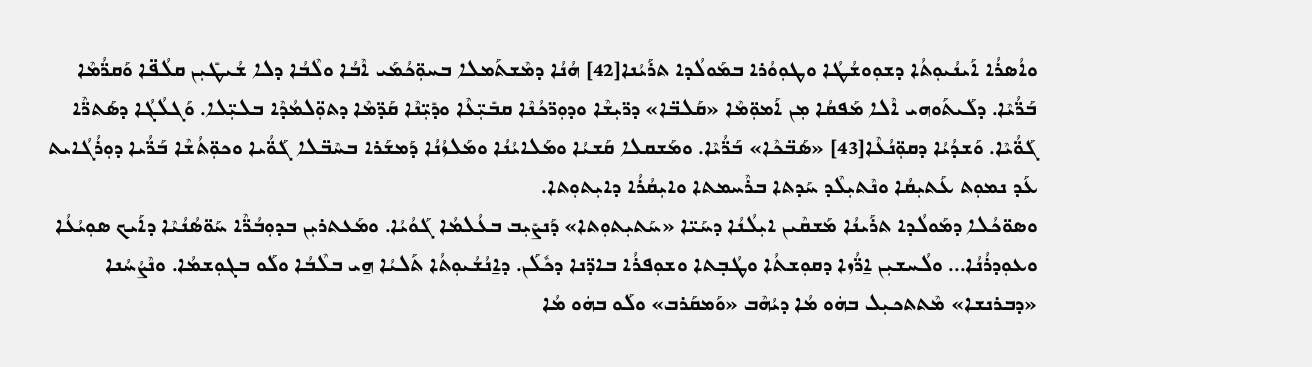ܘܐܳܣܪܳܐ ܐܰܝܢܳܝܘܼܬܳܐ ܕܫܘܼܘܫܳܛܳܐ ܘܛܘܼܘܳܪܐ ܒܡܰܘܠܳܕܐ ܬܪܰܝܳܢܐ[42] ܗܳܢܳܐ ܕܡܶܫܬܰܡܠܐ ܒܚܘܼ̈ܟܳܡܰܝ ܐܶܒܳܐ ܘܠܶܒܳܐ ܕܠܐ ܫܳܝܛܺܝܼܢ ܩܠܳܦ̈ܐ ܘܰܩܪ̈ܳܡܶܐ ܒܰܪ̈ܳܝܶܐ. ܕܠܰܝܬܰܘܗܝ ܐܶܠܐ ܡܰܦܩܳܐ ܡܼܢ ܐܰܡܘܼ̈ܡܶܐ «ܩܰܠܒ̈ܐ» ܕܪ̈ܝܼܫܶܐ ܘܕܘܼܪ̈ܟܳܢܶܐ ܩܒܺܝܼ̈ܥܶܐ ܘܕܺܝܼ̈ܢܶܐ ܩܰܕ̈ܡܶܐ ܕܬܘܼ̈ܠܡܳܕܶܐ ܒܠܝܼ̈ܠܐ. ܘܰܓܠܳܓܳܐ ܕܣܰܬܪ̈ܶܐ ܓܰܘ̈ܳܝܶܐ. ܘܰܫܕܳܝܳܐ ܕܩܘܼ̈ܢܳܥܶܐ[43] «ܣܰܒ̈ܟܶܐ» ܒܰܪ̈ܳܝܶܐ. ܘܡܰܫܩܠܐ ܩܰܫܝܳܐ ܘܡܰܠܐܝܳܢܳܐ ܘܡܰܠܙܳܢܳܐ ܕܰܡܫܰܪܐ ܒܚܶܒ̈ܠܐ ܓܰܘ̈ܳܝܐ ܘܟܘܼ̈ܬܳܫܶܐ ܒܰܪ̈ܳܝܐ ܕܘܼܪܳܓܳܐܝܬ ܥܰܕ ܢܡܘܼܬ ܥܰܬܝܼܩܳܐ ܘܢܶܬܝܼܠܶܕ ܚܰܕܬܐ ܒܪܶܚܡܬܐ ܘܐܝܼܩܳܪܳܐ ܕܐܝܼܬܘܼܬܐ.
ܘܣܘ̈ܟܳܠܐ ܕܡܰܘܠܳܕܐ ܬܪܰܝܢܳܐ ܡܰܫܩܶܝܢ ܐܝܼܠܳܢܳܐ ܕܚܰܝ̈ܐ «ܚܰܬܝܼܬܘܼܬܐ» ܕܰܢܨܺܝܼܒ ܒܥܳܠܡܳܐ ܓܰܘܳܝܳܐ. ܘܡܰܥܬܪܝܼܢ ܒܕܘܼܒܳܪ̈ܶܐ ܚܰܘ̈ܣܳܢܳܝܶܐ ܕܐܰܝܟ ܣܘܼܝܳܥܳܐ ܘܥܘܼܕܪܳܢܳܐ... ܘܠܳܚܫܝܼܢ ܐ̱ܖ̈ܳܙܐ ܕܩܘܼܫܬܳܐ ܘܛܳܒ݂ܬܐ ܘܫܘܼܦܪܳܐ ܒܐܕ̈ܢܐ ܕܟܽܠܰܢ. ܕܐ̱ܢܳܫܳܝܘܼܬܳܐ ܬܰܠܝܳܐ ܗ̱ܝ ܒܠܶܒܳܐ ܘܠܰܘ ܒܓܘܼܫܡܳܐ. ܘܢܶܨܳܚܳܢܐ «ܕܒܪܢܫܐ» ܡܶܬܬܟܝܼܠ ܒܗܿܘ ܡܳܐ ܕܝܳܗܶܒ «ܘܰܡܩܰܪܒ» ܘܠܰܘ ܒܗܿܘ ܡܳܐ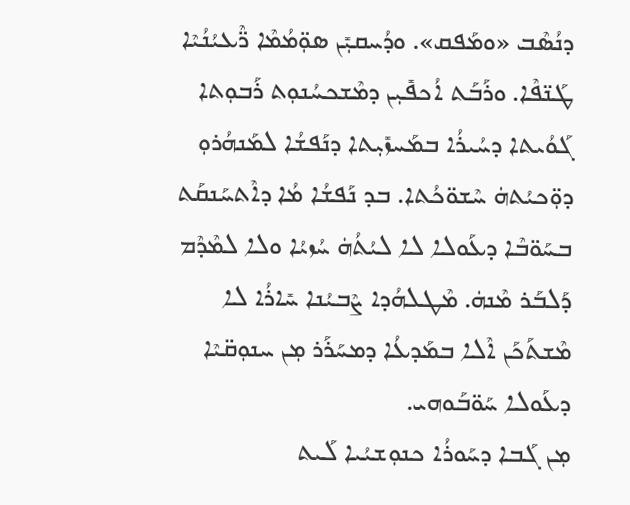ܕܢܳܣܶܒ «ܘܡܰܦܩ». ܘܕܳܚܩܝܼܺܢ ܣܘܼ̈ܡܳܡܶܐ ܪ̈ܶܥܝܳܢܳܝܶܐ ܛܰܢ̈ܦܶܐ. ܘܪܰܒܰܬ ܐܳܟܦܺܝܼܢ ܕܡܶܫܟܚܳܢܘܼܬ ܪܰܒܘܼܬܐ ܓܰܘܳܝܬܐ ܕܚܳܝܪܳܐ ܒܡܰܚܙܺܝܼܬܐ ܕܢܰܦܫܳܐ ܠܡܰܢܗܳܪܘܼ ܕܘܼ̈ܟܝܳܬܗܿ ܚܶܫܘ̈ܟܳܬܐ. ܒܕ ܢܰܦܫܳܐ ܡܳܐ ܕܐܶܬܚܰܢܩܰܬ ܒܚܰܘ̈ܒܶܐ ܕܥܰܘܠܐ ܠܐ ܠܝܳܬܳܗܿ ܚܳܙܝܳܐ ܘܠܐ ܠܡܶܕܶܡ ܕܰܠܒܰܪ ܡܶܢܗܿ. ܡܶܛܠܗܳܕܐ ܨܶܒܝܳܢܐ ܚܺܐܪܳܐ ܠܐ ܡܶܫܬܰܟܰܢ ܐܶܠܐ ܒܡܰܕܥܳܐ ܕܡܚܰܪܰܪ ܡܼܢ ܚܢܘܼܩ̈ܝܶܐ ܕܥܰܘܠܐ ܚܰܘ̈ܒܰܘܗܝ.
ܡܼܢ ܓܰܒܐ ܕܚܰܘܪܳܐ ܟܢܘܼܫܝܳܝܐ ܠܰܝܬ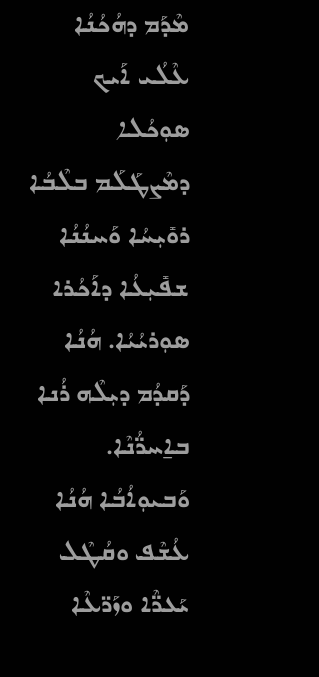ܡܶܕܰܡ ܕܗܳܟܳܢܳܐ ܥܶܠܳܝ ܐܰܝܟ ܣܘܼܟܳܠܐ ܕܡܶܨܛܰܠܰܡ ܒܠܶܒܳܐ ܪܘܺܝܼܚܳܐ ܘܰܚܢܳܢܳܐ ܫܦܺܝܼܥܳܐ ܕܐܰܟܳܪܐ ܣܘܼܪܝܳܝܳܐ. ܗܳܢܳܐ ܕܰܩܕܳܡ ܕܝܼܠܶܗ ܪܳܢܐ ܒܐ̱ܚܪ̈ܳܢܶܐ. ܘܰܒܝܘܼܐܳܒܳܐ ܗܳܢܳܐ ܥܳܫܶܦ ܘܩܳܛܶܠ ܝܰܥܪ̈ܶܐ ܘܙܰܪ̈ܥܶܐ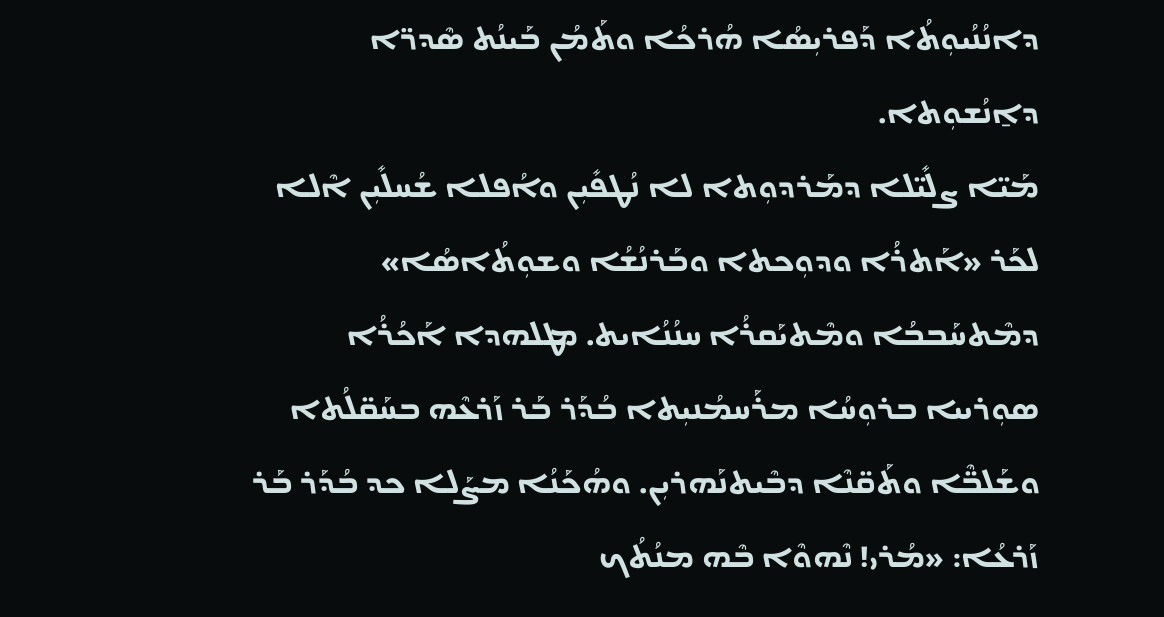ܕܐܢܳܢܳܝܘܼܬܳܐ ܕܰܦܪܝܼܣܳܐ ܗܳܪܟܳܐ ܘܬܰܡܳܢ ܒܰܝܢܳܬ ܣܶܕܪ̈ܐ ܕܐ̱ܢܳܫܘܼܬܐ.
ܡܰܝ̈ܐ ܨܠܺܝ̈ܠܐ ܕܡܰܪܕܘܼܬܐ ܠܐ ܢܳܛܦܺܝܼܢ ܘܐܳܦܠܐ ܫܳܚܠܺܝܼܢ ܐܶܠܐ ܠܟܰܪ «ܐܰܬܪܳܐ ܘܕܘܼܟܬܐ ܘܒܰܪܢܳܫܳܐ ܘܫܘܼܬܳܐܣܳܐ» ܕܡܶܬܚܰܒܒܳܐ ܘܡܶܬܝܰܩܪܳܐ ܚܢܳܢܳܐܝܬ. ܡܛܠܗܕܐ ܐܰܟܳܪܳܐ ܣܘܼܪܝܝܐ ܒܪܘܼܚܳܐ ܡܪܰܚܡܳܢܝܼܬܐ ܒܳܕܰܪ ܒܰܪ ܙܰܪܥܶܗ ܒܚܰܩ̈ܠܳܬܐ ܘܫܰܠܒ̈ܶܐ ܘܬܰܩ̈ܢܶܐ ܕܒܶܝܬܢܰܗܪܝܼܢ. ܘܗܳܟܰܢܳܐ ܡܨܰܠܐ ܟܕ ܒܳܕܰܪ ܒܰܪ ܙܰܪܥܳܐ: «ܡܳܪܝ! ܢܶܗܘܶܐ ܒܶܗ ܡܢܳܬܳܟ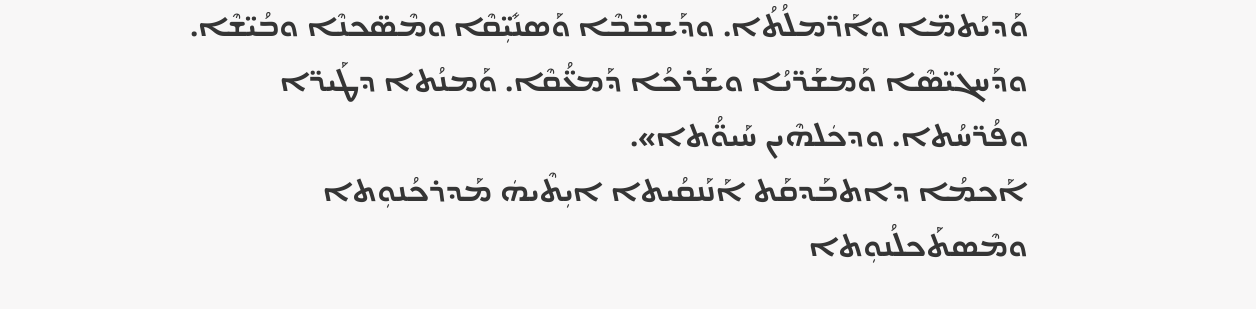ܘܰܕܝܰܬܡ̈ܐ ܘܐܰܪ̈ܡܠܳܬܳܐ. ܘܕܰܫܒ̈ܒܶܐ ܘܰܣܢܺܝܼ̈ܩܶܐ ܘܡܶܣ̈ܟܢܶܐ ܘܒܳܝ̈ܫܶܐ. ܘܕܰܚܓܝ̈ܣܶܐ ܘܰܡܫܰܪ̈ܝܳܐ ܘܫܰܪܟܳܐ ܕܰܡܥ̈ܳܩܶܐ. ܘܰܡܢܳܬܐ ܕܛܰܝܪ̈ܐ ܘܦܳܪ̈ܚܳܬܐ. ܘܕܟܿܠܗܶܝܢ ܚܰܝܘ̈ܳܬܐ».
ܐܰܟܡܳܐ ܕܐܬܒܰܕܩܰܬ ܐܰܢܰܢܩܳܝܬܐ ܐܝܼܬܶܝܗܿ ܡܰܕܪܟܳܢܘܼܬܐ ܘܡܶܣܬܰܟܠܳܢܘܼܬܐ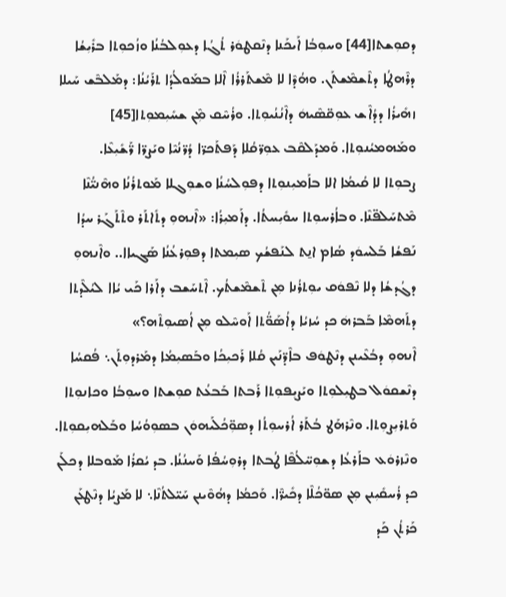ܕܩܘܼܫܬܐ[44] ܘܚܘܼܒܳܐ ܐܰܝܟܰܢܐ ܕܢܶܩܛܘܿܪ ܬܳܓܳܐ ܕܥܘܼܠܒܳܢܳܐ ܘܙܳܟܘܼܬܐ ܒܪܺܝܼܫܳܐ ܕܪܶܗܛܳܐ ܕܬܶܫܡܶܫܬܰܢ. ܘܗܳܕܶܐ ܠܐ ܡܶܫܬܰܪܪܳܐ ܐܶܠܐ ܒܡܰܘܠܳܕܳܐ ܬܪܰܝܳܢܳܐ: ܕܡܰܠܒܶܫ ܚܰܝܠܐ ܙܗܺܝܪܳܐ ܕܕܳܐܶܫ ܥܘܼܩ̈ܣܶܝܗܿ ܕܐܶܢܳܢܳܝܘܼܬܐ. ܘܪܳܚܶܩ ܡܼܶܢ ܫܚܺܝܼܡܘܼܬܐ[45] ܘܡܰܗܡܝܳܢܘܼܬܐ. ܘܰܡܕܰܠܩܶܒ ܥܘܼܪ̈ܩܳܠܐ ܕܰܦܬܰܟܪ̈ܐ ܕܳܪ̈ܢܳܝܶܐ ܘܝܰܨܪ̈ܐ ܪ̈ܰܫܺܝܼܥܶܐ.
ܨܒܘܼܬܐ ܠܐ ܩܳܝܡܳܐ ܐܠܐ ܒܐܰܡܝܼܢܘܼܬܐ ܕܦܘܼܠܚܳܢܳܐ ܘܫܘܼܓܠܐ ܡܰܘܬܪܳܢܳܐ ܘܗܶܢܝ̈ܳܢܶܐ ܡܶܬܚܰܠܦ̈ܢܶܐ. ܘܒܐܳܪܚܘܼܬܐ ܚܘܺܝܼܚܬܳܐ. ܕܐܰܡܝܼܪܳܐ: «ܐܶܢܗܘܼ ܕܬܺܐܬܰܪ ܘܬܶܬܰܓܰܪ ܚܕܳܐ ܢܰܦܫܳܐ ܒܰܠܚܘܿܕ ܣܳܐܡ ܐܢ̱ܬ ܠܢܰܦܫܳܟ ܣܝܼܡܬܐ ܕܦܘܼܪܥܳܢܳܐ ܣܰܓܝܐܐ.. ܘܐܶܢܗܘܼ ܕܓܳܕܫܳܐ ܕܠܐ ܢܶܦܘܿܩ ܝܘܼܬܪܳܢܐ ܡܼܢ ܬܶܫܡܶܫܬܳܟ. ܐܶܬܚܰܫܒ ܕܐܰܪܐ ܟܰܝ ܝܳܐܐ ܠܝܳܠܶܕܬܐ ܕܬܰܗܡܶܐ ܒܰܒܪܗܿ ܟܕ ܚܳܙܝܳܐ ܕܐܳܣܰܘ̈ܳܬܐ ܐܰܘܚܶܠܘ ܡܼܢ ܐܳܣܝܘܼܬܶܗ؟»
ܐܶܢܗܘܼ ܕܒܳܥܶܝܢܢ ܕܢܶܛܘܿܦ ܒܐܶܕ̈ܢܰܝܢ ܩܳܠܐ ܪܰܟܝܼܟܳܐ ܘܒܰܣܝܼܡܳܐ ܕܡܰܪܕܘܼܬܰܢ܆ ܦܳܩܚܳܐ ܕܢܶܫܩܘܿܠ ܒܛܝܼܠܘܼܬܐ ܘܝܰܨܝܼܦܘܼܬܐ ܪܰܒܬܐ ܒܰܒܥܳܬ ܩܘܼܫܬܐ ܘܚܘܼܒܳܐ ܘܟܐܢܘܼܬܐ ܘܰܬܪܝܼܨܘܼܬܐ. ܘܢܶܪܗܰܛ ܒܳܬܰܪ ܐܳܪܚܘܼܬܳܐ ܕܣܘܼ̈ܟܳܠܰܝܗܘܿܢ ܒܣܘܼܘܳܚܳܐ ܘܒܰܠܗܝܼܩܘܼܬܐ. ܘܢܶܙܪܘܿܥ ܒܐܰܪܥܳܐ ܕܫܘܼܚ̈ܠܳܦܶܐ ܛܳܒܬܐ ܕܪܘܼܚܳܦܳܐ ܘܰܚܢܳܢܳܐ. ܒܕ ܝܳܩܪܳܐ ܡܰܘܒܠܐ ܕܟܠܰܢ ܟܕ ܪܳܚܩܺܝܼܢܢ ܡܼܢ ܣܘ̈ܟܳܠܶܐ ܕܟܺܝܪ̈ܶܐ. ܘܰܟܡܳܐ ܕܗܳܘܶܝܢܢ ܚܰܝ̈ܠܬܳܢܶܐ܆ ܠܐ ܡܰܨܝܳܐ ܕܢܶܛܥܰܢ ܟܰܪܬܳܢ ܟܰܕ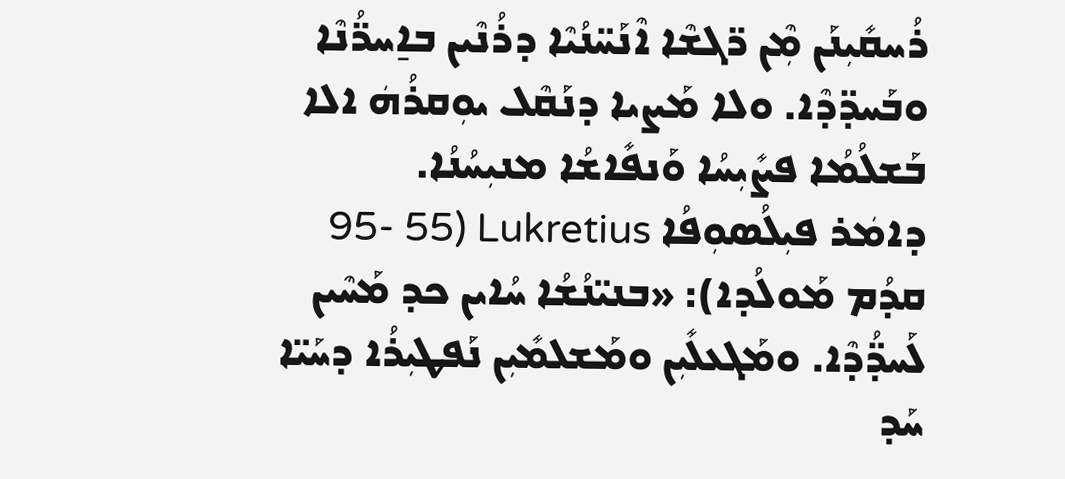ܪܳܚܩܺܝܼܢܰܢ ܡܼܶܢ ܪ̈ܓܫܶܐ ܐܶܢܰܚ̈ܢܳܝܶܐ ܕܪܳܢܶܝܢ ܒܐ̱ܚܪ̈ܳܢܶܐ ܘܒܰܚܕ̈ܕܶܐ. ܘܠܐ ܡܰܨܝܐ ܕܢܰܩܶܠ ܝܘܼܩܪܳܗܿ ܐܠܐ ܒܰܫܠܳܡܳܐ ܦܨܺܝܼܚܳܐ ܘܰܢܦܺܐܫܳܐ ܡܢܝܼܚܳܢܳܐ.
ܕܐܡܿܪ ܦܝܼܠܳܣܘܼܦܳܐ Lukretius (95- 55 ܩܕܳܡ ܡܰܘܠܳܕܐ): «ܒܢܝ̈ܢܳܫܳܐ ܚܳܐܝܢ ܟܕ ܡܰܚܶܝܢ ܠܰܚܕ̈ܳܕܶܐ. ܘܡܰܓܥܠܺܝܼܢ ܘܡܰܫܠܡܺܝܼܢ ܢܰܦܛܝܼܪܳܐ ܕܚܰܝ̈ܐ ܚܰܕ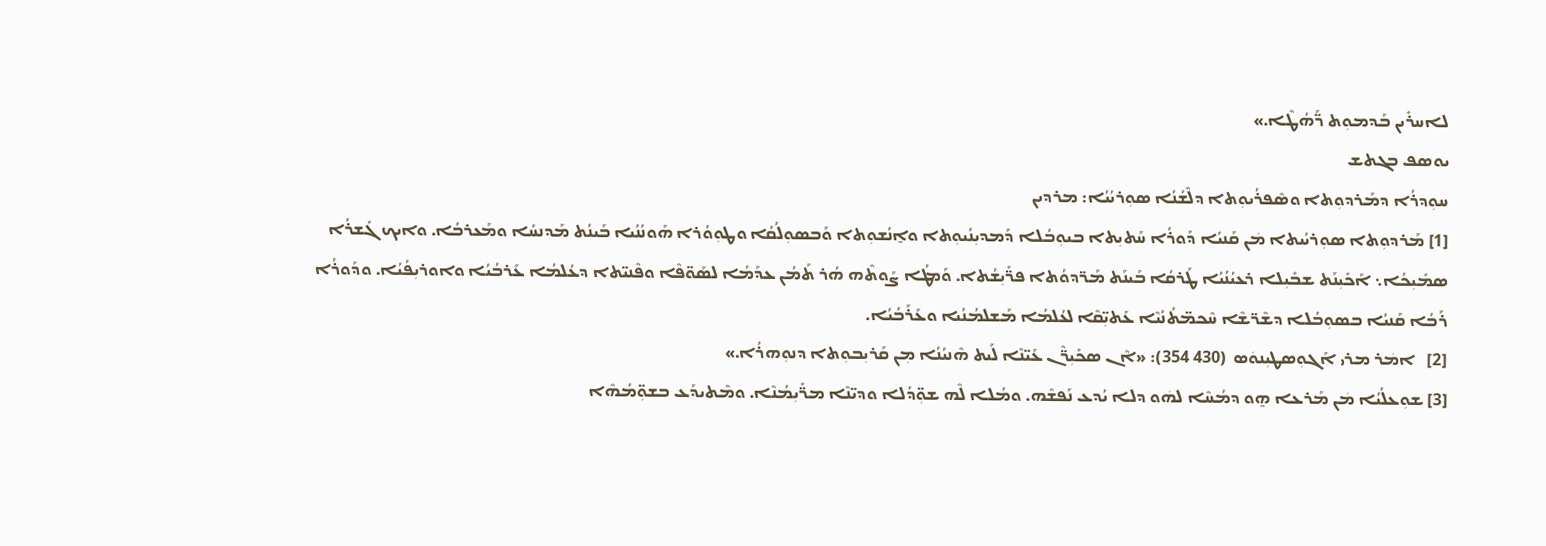ܠܐܚܪܺܝܢ ܒܰܕܡܘܼܬ ܖ̈ܰܗܳܛܶܐ.»
ܝܘܣܦ ܒܓܬܫ
ܚܘܼܕܪܳܐ ܕܡܰܪܕܘܼܬܐ ܘܣܶܦܪܳܝܘܼܬܐ ܕܠܶܫܳܢܳܐ ܣܘܼܪܝܳܝܳܐ: ܡܪܕܝܢ
[1] ܡܰܪܕܘܼܬܐ ܣܘܼܪܝܳܝܬܐ ܡܿܢ ܩܰܢܝܳܐ ܕܰܘܪܳܐ ܚܰܬܝܼܬܐ ܒܝܘܼܒܳܠܐ ܕܰܡܕܝܼܢܳܝܘܼܬܐ ܘܐ̱ܢܳܫܘܼܬܐ ܘܰܒܣܘܼܠܳܩܳܐ ܘܛܘܼܘܳܪܐ ܗܰܘܢܳܢܳܝܐ ܒܰܝܢܳܬ ܡܰܕܢܚܳܐ ܘܡܰܥܪܒܳܐ. ܘܐܝܟ ܓܺܫܪܳܐ ܣܡܺܝܼܟܳܐ܆ ܐܰܟܺܝܼܢܰܬ ܫܒܺܝܼܠܐ ܪܥܝܳܢܳܝܳܐ ܛܰܪܩܳܐ ܒܰܝܢܰܬ ܡܰܪ̈ܕܘܳܬܐ ܦܪ̈ܺܝܼܫܳܬܐ. ܘܰܡܛܳܐ ܨܰܘܬܶܗ ܗܳܪ ܬܰܡܳܢ ܥܕܰܡܳܐ ܠܣܰܘ̈ܦܶܐ ܘܦܶܢܝ̈ܬܐ ܕܥܳܠܡܳܐ ܥܰܪܒܳܝܳܐ ܘܐܘܪܝܼܦܳܝܳܐ. ܘܕܰܘܪܳܐ ܪܰܒܳܐ ܩܰܢܝܳܐ ܒܣܘܼܒܳܠܐ ܕܫܶܪ̈ܫܶܐ ܚܶܟܡ̈ܬܳܢܳܝܶܐ ܥܰܬܝܼ̈ܩܶܐ ܠܥܳܠܡܳܐ ܡܰܫܠܡܳܢܳܝܐ ܘܥܰܪܰܒܳܝܳܐ.
[2]   ܐܡܿܪ ܡܪܝ ܐܰܓܘܼܣܛܝܼܢܘܿܣ  (430 354): «ܐܶܢ ܣܟܺܝܼܪ̈ܶܢ ܥܰܝ̈ܢܶܐ ܠܰܝܬ ܗܶܢܝܳܢܳܐ ܡܼܢ ܩܰܪܝܼܒܘܼܬܐ ܕܢܘܼܗܪܳܐ.»
[3] ܫܘܼܥܠܳܝܳܐ ܡܿܢ ܡܰܪܥܐ ܗ̱ܘ ܕܡܳܚܶܐ ܠܗܿܘ ܕܠܐ ܝܳܕܥ ܢܰܦܫܶܗ. ܘܡܳܠܐ ܠܶܗ ܫܘܼ̈ܕܳܠܐ ܘܕܝ̈ܢܶܐ ܡܪ̈ܺܝܼܡܳܢܶܐ. ܘܡܶܬܝܕܰܥ ܒܫܘܼ̈ܡܳܗܶܐ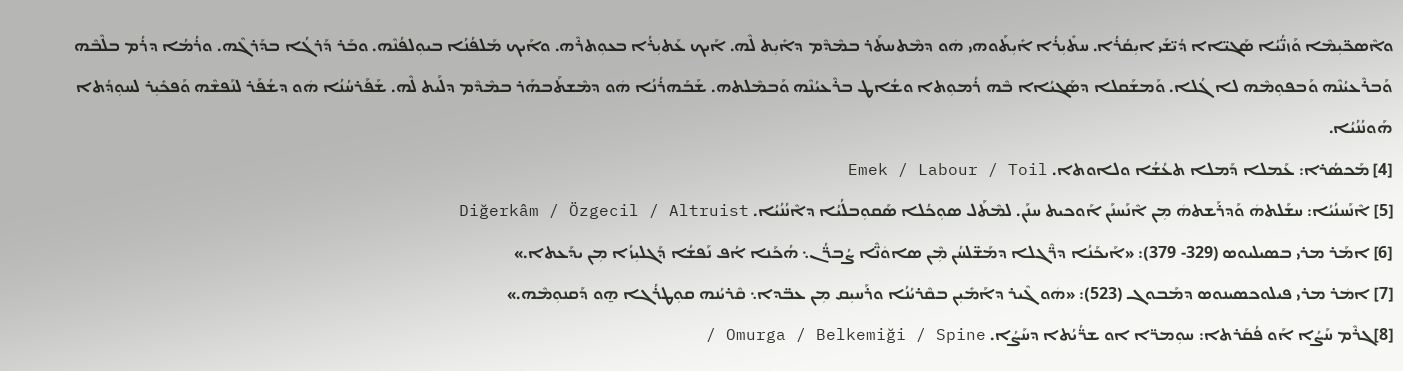ܘܐܶܣܟ̈ܝܼܡܶܐ ܘܰܙܢ̈ܳܝܳܐ ܣܰܓܝ̈ܐܐ ܕܳܝ̈ܫܰܝ ܐܝܼܩܳܪܳܐ. ܚܬܺܝܼܪܳܐ ܐܺܝܼܬܰܘܗܝ ܗܿܘ ܕܡܶܬܚܬܰܪ ܒܡܶܕܶܡ ܕܐܺܝܼܬ ܠܶܗ. ܐܰܝܟ ܥܰܬܝܼܪܳܐ ܒܥܘܼܬܪܶܗ. ܘܐܰܝܟ ܡܰܠܦܳܢܳܐ ܒܝܘܼܠܦܳܢܶܗ. ܘܒܰܪ ܕܰܪܓܳܐ ܒܕܰܪܓܶܗ. ܘܪܳܡܳܐ ܕܪܳܡ ܒܠܶܒܶܗ ܘܰܒܪܶܥܝܳܢܶܗ ܘܰܒܦܘܼܡܶܗ ܠܐ ܓܳܠܐ. ܘܰܡܫܰܩܠܐ ܕܣܰܓܝܳܐܐ ܒܶܗ ܪܳܡܘܼܬܐ ܘܫܳܐܛ ܒܪܶܥܝܳܢܶܗ ܘܰܒܡܶܠܬܗ. ܫܰܒܰܗܪܳܢܳܐ ܗܿܘ ܕܡܶܫܬܰܒܗܰܪ ܒܡܶܕܶܡ ܕܠܰܝܬ ܠܶܗ. ܫܰܦܰܪܚܳܢܳܐ ܗܿܘ ܕܫܳܦܰܪ ܠܢܰܦܫܶܗ ܘܰܦܟܺܝܼܪ ܠܚܘܼܕܳܬܐ ܗܰܘܢܳܢܳܝܳܐ.
[4] ܡܰܟܣܳܪܐ: ܥܰܡܠܐ ܕܰܡܠܐ ܬܥܳܫܳܐ ܘܠܐܘܬܐ. Emek / Labour / Toil
[5] ܐܶܢܰܚܢܳܝܳܐ: ܚܫܰܠܬܗܿ ܘܰܕܪܰܫܬܗܿ ܡܼܢ ܐܶܢܰܚܢܰܢ ܐܰܘܟܝܬ ܚܢܰܢ. ܠܡܶܬܰܠ ܣܘܼܟܳܠܐ ܣܰܩܘܼܒܠܳܝܳܐ ܕܐܶܢܳܢܳܝܳܐ. Diğerkâm / Özgecil / Altruist
[6] ܐܡܰܪ ܡܪܝ ܒܣܝܠܝܘܣ (329- 379): «ܐܰܝܟܰܢܳܐ ܕܪ̈ܶܓܠܐ ܕܡܰܫ̈ܠܚܳܢ ܡܼܶܢ ܣܐܘܿܢ̈ܶܐ ܨܳܒܪ̈ܳܢ܆ ܗܳܟܰܢܐ ܐܳܦ ܢܰܦܫܳܐ ܕܰܓܠܝܼܙܳܐ ܡܼܢ ܝܕܰܥܬܐ.»
[7] ܐܡܿܪ ܡܪܝ ܦܝܠܘܟܣܝܢܘܣ ܕܡܰܒܘܓ (523): «ܗܿܘ ܓܶܝܪ ܕܐܰܡܺܝܼܢ ܒܩܶܪܝܳܢܳܐ ܘܪܰܚܝܼܩ ܡܼܢ ܥܒ̈ܕܐ܆ ܩܶܪܝܳܢܗ ܩܘܼܛܪܳܓܐ ܗ̱ܘ ܕܰܩܢܘܼܡܶܗ.»
[8]ܓܪܶܡ ܚܰܨܳܐ ܐܰܘ ܦܳܩܰܪܬܐ: ܚܘܼܡܪ̈ܐ ܐܘ ܫܪ̈ܳܝܳܬܐ ܕܚܰܨܳܐ. Omurga / Belkemiği / Spine /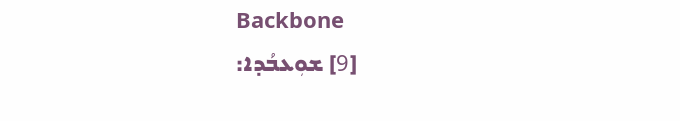Backbone
[9] ܫܘܼܥܒܳܕܐ: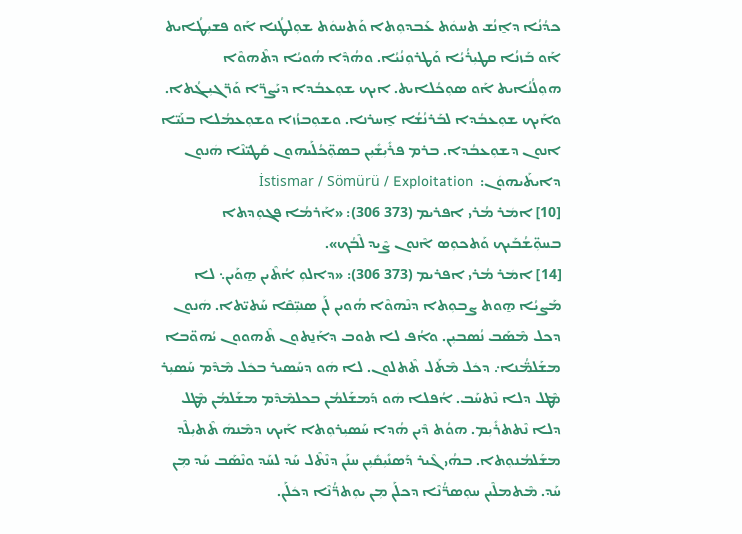ܟܕܳܢܳܐ ܕܐ̱ܢܳܫ ܬܚܘܿܬ ܥܰܒܕܘܼܬܐ ܘܰܬܚܘܿܬ ܫܘܼܠܛܳܢܐ ܐܰܘ ܦܫܝܼܛܳܐܝܬ ܐܰܘ ܒܰܙܢܳܐ ܩܛܝܼܪܳܝܳܐ ܘܰܛܪܘܼܢܳܝܳܐ. ܘܗܳܕܶܐ ܗܳܘܝܳܐ ܕܬܶܗܘܶܐ ܗܘܼܠܳܢܳܐܝܬ ܐܰܘ ܣܘܼܟܳܠܐܝܬ. ܐܝܟ ܫܘܼܥܒܳܕܐ ܕܝܰܨܪ̈ܐ ܘܰܪ̈ܓܝܼܓܳܬܐ. ܘܐܰܝܟ ܫܘܼܥܒܳܕܐ ܠܒܰܪܢܳܫܳܐ ܐ̱ܚܪܢܐ. ܘܫܘܼܒܙܳܙܐ ܘܫܘܼܥܡܳܠܐ ܒܢܰܝ̈ܐ ܐܢܘܢ ܕܫܘܼܥܒܳܕܐ. ܒܪܡ ܦܪܺܝܼܫܺܝܼܢ ܒܣܘܼ̈ܟܳܠܰܝܗܘܢ ܩܰܛܝ̈ܢܶܐ ܗܿܢܘܢ ܕܐܝܬܰܝܗܘܿܢ:  İstismar / Sömürü / Exploitation
[10] ܐܡܿܪ ܡܳܪܝ ܐܦܪܝܡ (373 306): «ܐܰܪܡܳܐ ܦܓܘܼܕܬܐ ܒܚܘܼ̈ܫܳܒܰܝܟ ܘܰܬܟܘܼܣ ܐܶܢܘܢ ܨܶܝܕ ܠܶܒܳܟ».
[14] ܐܡܿܪ ܡܳܪܝ ܐܦܪܝܡ (373 306): «ܕܐܠܘܼ ܐܳܬܶܝܢ ܗ̱ܘܰܝܢ܆ ܠܐ ܡܰܨܝܳܐ ܗ̱ܘܬ ܨܒܘܼܬܐ ܕܢܶܗܘܶܐ ܗܳܘܝܢ ܠܰܢ ܣܢܝܼ̈ܩܶܐ ܚܰܬܝ̈ܬܐ. ܗܿܢܘܢ ܕܟܠ ܡܶܣܰܒ ܢܳܣܒܝܼܢ. ܘܐܳܦ ܠܐ ܬܘܒ ܕܐܰܢ̱ܬܘܢ ܬܶܗܘܘܢ ܝܳܗܘ̈ܒܐ ܡܫܰܠܡ̈ܳܢܐ܇ ܕܟܿܠ ܡܶܬܰܠ ܬܶܬܠܘܢ. ܠܐ ܗܿܘ ܕܚܰܣܝܪ ܒܟܿܠ ܡܶܕܶܡ ܚܰܣܝܼܪ ܡܶܛܠ ܕܠܐ ܢܶܬܚܰܒ. ܐܳܦܠܐ ܗܿܘ ܕܰܡܫܰܠܡܳܢ ܒܟܠܡܶܕܶܡ ܡܫܰܠܡܳܢ ܡܶܛܠ ܕܠܐ ܢܶܬܬܪܺܝܼܡ. ܗܘܳܬ ܕܶܝܢ ܗܳܕܐ ܚܰܣܝܼܪܘܼܬܐ ܐܰܝܟ ܕܡܶܢܗܿ ܬܶܬܝܼܠܶܕ ܡܫܰܠܡܳܢܘܼܬܐ. ܒܗܳܝ ܓܶܝܪ ܕܰܣܢܺܝܼܩܺܝܼܢ ܚܢܰܢ ܕܢܶܬܶܠ ܚܰܕ ܠܚܰܕ ܘܢܶܣܰܒ ܚܰܕ ܡܼܢ ܚܰܕ. ܡܶܬܡܠܶܝܢ ܚܘܼܣܪ̈ܳܢܶܐ ܕܟܠܰܢ ܡܼܢ ܝܘܼܬܪ̈ܳܢܶܐ ܕܟܿܠܰܢ.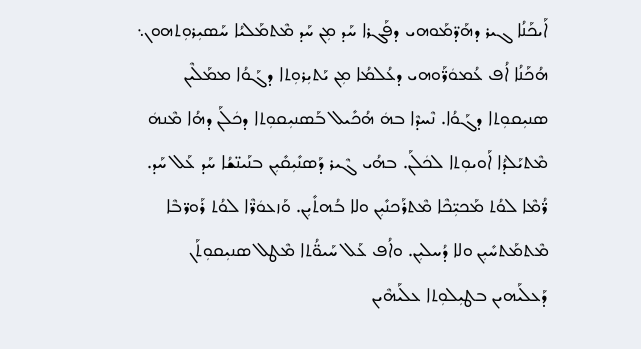ܐܰܝܟܰܢܳܐ ܓܝܪ ܕܗܰܕ̈ܡܰܘܗܝ ܕܦܰܓܪܐ ܚܰܕ ܡܼܢ ܚܰܕ ܡܶܬܡܰܠܝܳܐ ܚܰܣܝܼܪܘܼܬܗܘܢ܆ ܗܳܟܰܢܳܐ ܐܳܦ ܥܳܡܘܿܪ̈ܰܘܗܝ ܕܥܳܠܡܳܐ ܡܼܢ ܝܰܬܝܼܪܘܼܬܐ ܕܓܰܘܳܐ ܡܡܰܠܶܝܢ ܣܢܝܼܩܘܼܬܐ ܕܓܰܘܳܐ. ܢܶܚܕܶܐ ܒܗܿ ܗܳܟܺܝܠ ܒܰܣܢܝܼܩܘܼܬܐ ܕܟܿܠܰܢ ܕܗܳܐ ܡܶܢܗܿ ܡܶܬܝܰܠܕܳܐ ܐܰܘܝܘܼܬܐ ܠܟܿܠܰܢ. ܒܗܳܝ ܓܶܝܪ ܕܰܣܢܺܝܼܩܺܝܼܢ ܒܢܰܝܢ̈ܫܳܐ ܚܰܕ ܥܰܠ ܚܰܕ. ܪ̈ܳܡܶܐ ܠܘܳܬ ܡܰܟܝܼ̈ܟܶܐ ܡܶܬܪܰܟܢܺܝܼܢ ܘܠܐ ܒܳܗܬܺܝܼܢ. ܘܰܙܥܘܿܪ̈ܶܐ ܠܘܳܬ ܪܰܘܪ̈ܒܶܐ ܡܶܬܡܰܬܚܺܝܼܢ ܘܠܐ ܕܳܚܠܝܼܢ. ܘܐܳܦ ܥܰܠ ܚܰܝܘ̈ܳܬܐ ܡܶܛܠ ܣܢܝܼܩܘܼܬܰܢ ܕܰܥܠܰܝܗܝܢ ܒܛܝܼܠܘܼܬܐ ܥܠܰܝܗܶܝܢ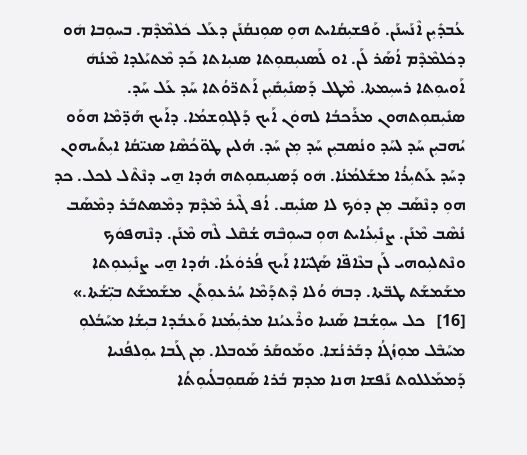ܥܳܒܕܺܝܼܢ ܐܶܢܰܚܢܰܢ. ܘܰܦܫܝܼܩܳܐܝܬ ܗܘܼ ܣܘܼܢܩܳܢܰܢ ܕܥܰܠ ܟܿܠܡܶܕܶܡ. ܒܚܘܼܒܐ ܗܿܘ ܕܟܿܠܡܶܕܶܡ ܐܳܣܰܪ ܠܰܢ. ܐܘ ܠܰܣܢܝܼܩܘܼܬܐ ܣܢܝܼܐܬܐ ܟܰܕ ܡܶܬܝܰܠܕܐ ܡܶܢܳܗܿ ܐܰܘܝܘܼܬܐ ܪܚܝܼܡܬܐ. ܡܶܛܠ ܕܰܣܢܺܝܼܩܺܝܼܢ ܐܰܬܪ̈ܘܳܬܐ ܚܰܕ ܥܰܠ ܚܰܕ. ܣܢܺܝܼܩܘܼܬܗܘܢ ܡܪܰܟܒܳܐ ܠܗܘܿܢ ܐܰܝܟ ܕܰܠܓܘܼܫܡܳܐ. ܕܐܰܝܟ ܗܰܕ̈ܡܶܐ ܗܘܰܘ ܝܳܗܒܝܼܢ ܚܰܕ ܠܚܰܕ ܘܢܳܣܒܝܼܢ ܚܰܕ ܡܼܢ ܚܰܕ. ܗܳܠܝܢ ܛܘ̈ܟܳܣܶܐ ܣܢܝ̈ܩܳܐ ܐܝܼܬܰܝܗܘܢ ܕܚܰܕ ܥܰܬܝܼܪܳܐ ܡܫܰܠܡܳܢܳܐ. ܗܿܘ ܕܰܣܢܝܼܩܘܼܬܗ ܗܳܕܐ ܗ̱ܝ ܕܢܶܬܶܠ ܠܟܠ. ܟܕ ܗܘܼ ܕܢܶܣܰܒ ܡܼܢ ܕܘܿܟ ܠܐ ܣܢܺܝܼܩ. ܐܳܦ ܓܶܝܪ ܡܶܕܶܡ ܕܡܶܣܬܒܰܪ ܕܡܶܣܰܒ ܢܳܣܶܒ ܡܶܢܰܢ. ܨܢܺܝܼܥܳܐܝܬ ܗܘܼ ܒܚܘܼܒܶܗ ܫܳܩܶܠ ܠܶܗ ܡܶܢܰܢ. ܕܢܶܗܦܘܿܟ ܘܢܶܬܠܝܼܘܗܝ ܠܰܢ ܒܥܶܐܦ̈ܐ ܣܰܓܝ̈ܐܐ ܐܰܝܟ ܦܳܪܘܿܥܳܐ. ܗܳܕܐ ܗ̱ܝ ܨܢܺܝܼܥܘܼܬܐ ܡܫܰܡܫܰܬ ܛܒ̈ܬܐ. ܕܒܗܿ ܘܳܠܐ ܕܶܬܕܰܡܶܐ ܚܳܪܥܘܼܬܰܢ ܡܫܰܡܫܰܬ ܒܝܼ̈ܫܳܬܐ.»
[16]   ܟܠ ܚܘܼܫܳܒܐ ܣܰܢܝܐ ܘܪܶܥܝܳܢܐ ܡܪܝܼܡܳܢܐ ܘܰܥܒܳܕܐ ܒܝܼܫܳܐ ܡܚܰܒܳܠܘܼ ܡܚܰܒܶܠ ܡܘܼܙܳܓܳܐ ܕܒܰܪܢܳܫܐ. ܘܡܰܘܩܰܪ ܡܰܘܒܠܐ. ܡܼܢ ܓܰܒܐ ܝܘܼܠܦܳܢܝܐ ܕܰܡܡܰܠܠܘܬ ܢܰܦܫܐ ܗܢܐ ܡܕܡ ܒܳܪܐ ܣܰܩܘܼܒܠܳܝܘܼܬܳܐ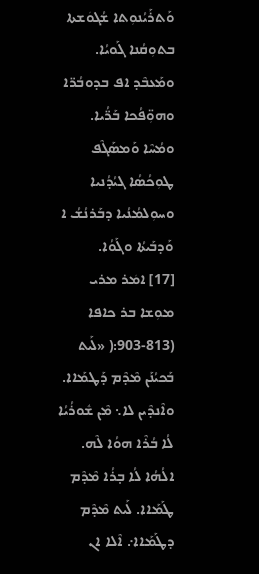ܘܰܬܪܰܝܳܢܘܼܬܐ ܫܳܓܘܿܫܬܐ ܒܬܘܼܩܳܢܐ ܓܰܘܝܳܐ. ܘܡܰܥܒܶܕ ܐܦ ܒܕܘܒܳܪ̈ܐ ܘܗܘܼ̈ܦܳܟܐ ܒܰܪ̈ܳܝܐ. ܘܡܳܚܶܐ ܘܰܡܣܰܓܶܦ ܛܘܼܟܳܣܳܐ ܓܝܳܕܳܢܝܐ ܘܚܘܼܠܡܳܢܳܝܐ ܕܒܰܪܢܳܫܳ ܐ ܘܰܕܒܰܝܬܳܐ ܘܓܰܘܳܐ.
[17] ܐܡܿܪ ܡܪܝ ܡܘܼܫܐ ܒܪ ܟܐܦܐ (813-903:( «ܠܰܝܬ ܒܰܟܝܳܢܰܢ ܡܶܕܶܡ ܕܰܛܡܰܐܐ. ܘܐܶܢܕܶܝܢ ܠܐ܆ ܡܶܢ ܫܽܘܪܳܝܳܐ ܠܳܐ ܒܳܪܶܐ ܗܘܳܐ ܠܶܗ. ܐܠܳܗܳܐ ܠܳܐ ܒ̣ܪܳܐ ܡܶܕܶܡ ܛܰܡܰܐܐ. ܠܰܝܬ ܡܶܕܶܡ ܕܛܰܡܰܐܐ܇ ܐܶܠܐ ܐܢ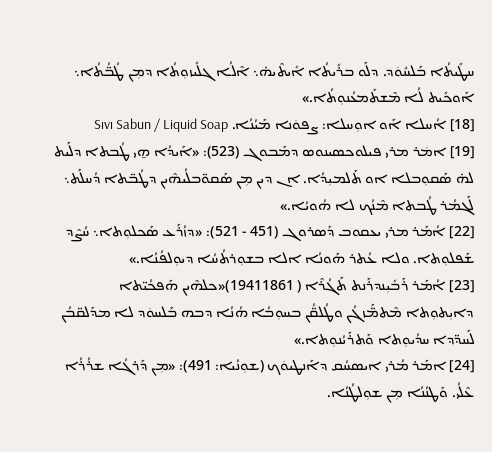ܚܛܺܝܬܳܐ ܒܰܠܚܽܘܿܕ. ܕܠܰܘ ܒܪܺܝܬܳܐ ܐܺܝܬܶܝܗ̇܆ ܐܶܠܳܐ ܓܠܺܝܙܘܼܬܳܐ ܕܡܼܢ ܛܳܒ̈ܳܬܳܐ܆ ܐܰܘܟܺܝܬ ܠܳܐ ܡܶܫܬܰܡܥܳܢܘܼܬܳܐ.»
[18] ܐܳܚܠܐ ܐܰܘ ܐܘܼܚܠܐ: ܨܦܘܿܢܐ ܡܰܝܳܢܳܐ. Sıvı Sabun / Liquid Soap
[19] ܐܡܿܪ ܡܪܝ ܦܝܠܘܟܣܝܢܘܣ ܕܡܰܒܘܓ (523): «ܐܰܝܕܳܐ ܗ̱ܝ ܛܳܒܬܐ ܕܠܰܝܬ ܠܗ̇ ܣܰܩܘܼܒܠܐ ܐܘ ܬܰܠܡܝܼܕܳܐ. ܐܢ ܕܝܢ ܡܼܢ ܣܰܩܘ̈ܒܠܳܝܗܶܝܢ ܕܛܳܒ̈ܬܐ ܕܳܚܠܰܬ܆ ܠܰܓܡܳܪ ܛܳܒܬܐ ܡܶܢܳܟ ܠܐ ܗܳܘܝܳܐ.»
[22] ܐܳܡܰܪ ܡܪܝ ܝܥܩܘܒ ܕܰܣܪܘܓ (451 - 521): «ܕܙܳܪܰܥ ܣܰܟܠܘܼܬܐ܆ ܚܳܨܶܕ ܫܰܦܠܘܼܬܐ. ܘܠܐ ܥܳܬܪ ܗܰܘܢܳܐ ܐܠܐ ܒܫܘܼܪܬܳܚܳܐ ܕܝܘܼܠܦܳܢܳܐ.»
[23] ܐܳܡܰܪ ܪܰܒܺܝܼܢܕܪܰܢܬ ܬܰܓܳܪܶܐ ( 19411861)«ܟܠܗܶܝܢ ܗܰܦܟܳܝ̈ܬܐ ܕܐܝܼܬܘܼܬܐ ܡܶܬܡ̈ܰܙܓܳܢ ܘܛܳܠܩ̈ܳܢ ܒܚܘܼܒܳܐ ܗܳܢܳܐ ܕܒܗ ܒܰܠܚܘܿܕ ܠܐ ܡܕܰܠܩ̈ܒܳܢ ܠܰܚܕ̈ܕܐ ܚܕܳܝܘܼܬܐ ܘܰܬܪܰܝܳܢܘܼܬܐ.»
[24] ܐܡܰܪ ܡܳܪܝ ܐܝܣܚܳܩ ܕܐܰܢܛܝܘܿܟ (ܫܘܼܢܳܝܐ: 491): «ܡܼܢ ܕܰܪܓܳܐ ܫܪܳܪܳܐ ܥܶܠܳܝ. ܘܰܛܢܳܢܳܐ ܡܼܢ ܫܘܼܠܛܳܢܳܐ.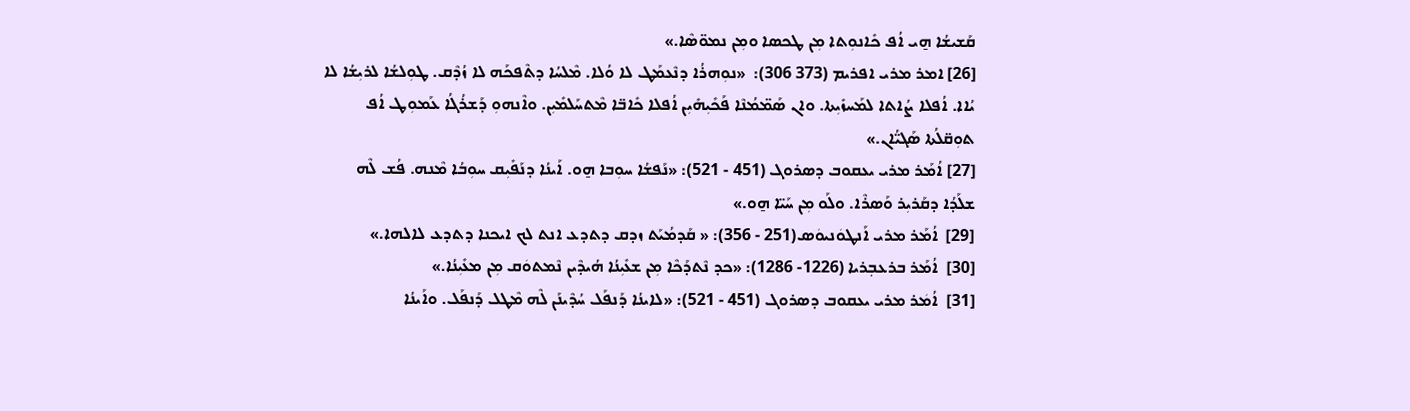ܩܰܫܝܫܳܐ ܗ̱ܝ ܐܳܦ ܟܺܐܢܘܼܬܐ ܡܼܢ ܛܟܣܐ ܘܡܼܢ ܢܡܘ̈ܣܶܐ.»
[26] ܐܡܪ ܡܪܝ ܐܦܪܝܡ (373 306):  «ܢܘܼܗܪܳܐ ܕܢܶܥܡܰܛ ܠܐ ܘܳܠܐ. ܡܶܠܚܳܐ ܕܬܶܦܟܰܗ ܠܐ ܙܳܕܶܩ. ܛܘܼܠܫܳܐ ܠܪܝܼܫܳܐ ܠܐ ܝܳܐܐ. ܐܳܦܠܐ ܨܳܐܬܐ ܠܡܰܚܙܺܝܼܬܐ. ܘܐܢ ܣܰܡ̈ܡܳܢܶܐ ܦܰܟܺܝܼܗܺܝܼܢ ܐܳܦܠܐ ܟܺܐܒ̈ܐ ܡܶܬܚܰܠܡܺܝܼܢ. ܘܐܶܢܗܘܼ ܕܰܫܪܳܓܳܐ ܥܰܡܘܼܛ ܐܳܦ ܬܘܼܩ̈ܠܳܬܐ ܣܰܓܝ̈ܳܐܢ.»
[27] ܐܳܡܰܪ ܡܪܝ ܝܥܩܘܒ ܕܣܪܘܓ (451 - 521): «ܢܰܦܫܳܐ ܚܘܼܒܐ ܗ̱ܘ. ܐܰܝܢܳܐ ܕܢܰܦܺܝܼܩ ܚܘܼܒܳܐ ܡܶܢܗ. ܦܳܫ ܠܶܗ ܫܠܰܕܳܐ ܕܩܰܪܝܼܪ ܘܰܣܪܶܐ. ܘܠܰܘ ܡܼܢ ܚܰܝ̈ܐ ܗ̱ܘ.»
[29]  ܐܳܡܰܪ ܡܪܝ ܐܰܢܛܘܿܢܝܘܿܣ(251 - 356): « ܩܰܕܡܳܝܰܬ ܙܕܩ ܕܬܕܥ ܐܢܬ ܠܟ ܐܝܟܢܐ ܕܬܕܥ ܠܐܠܗܐ.»
[30]  ܐܳܡܰܪ ܒܪܥܒ݂ܪܝܐ (1226- 1286): «ܟܕ ܢܶܬܕܰܟܶܐ ܡܼܢ ܫܥܺܝܼܢܳܐ ܗܳܝܕܶܝܢ ܢܶܡܬܘܿܩ ܡܼܢ ܡܥܺܝܼܢܳܐ.»
[31]  ܐܳܡܿܪ ܡܪܝ ܝܥܩܘܒ ܕܣܪܘܓ (451 - 521): «ܠܐܝܢܳܐ ܕܰܢܦܰܠ ܚܳܕܶܝܢܰܢ ܠܶܗ ܡܶܛܠ ܕܰܢܦܰܠ. ܘܐܰܝܢܳܐ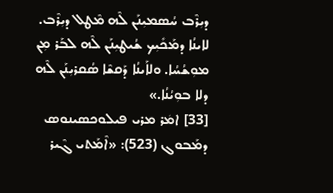ܕܝܼܪܶܒ ܚܳܣܡܝܼܢܰܢ ܠܶܗ ܡܶܛܠ ܕܝܼܪܶܒ. ܠܐܝܢܳܐ ܕܡܰܟܺܝܼܟ ܫܳܝܛܝܼܢܰܢ ܠܶܗ ܠܒܰܪ ܡܼܢ ܡܘܼܫܳܚܳܐ. ܘܠܐܰܝܢܳܐ ܕܰܩܫܶܐ ܣܳܩܪܝܼܢܰܢ ܠܶܗ ܕܠܐ ܒܘܼܝܳܢܳܐ.»
[33] ܐܡܿܪ ܡܪܝ ܦܝܠܘܟܣܝܢܘܣ ܕܡܰܒܘܓ (523): «ܐܶܡܰܬܝ ܓܶܝܪ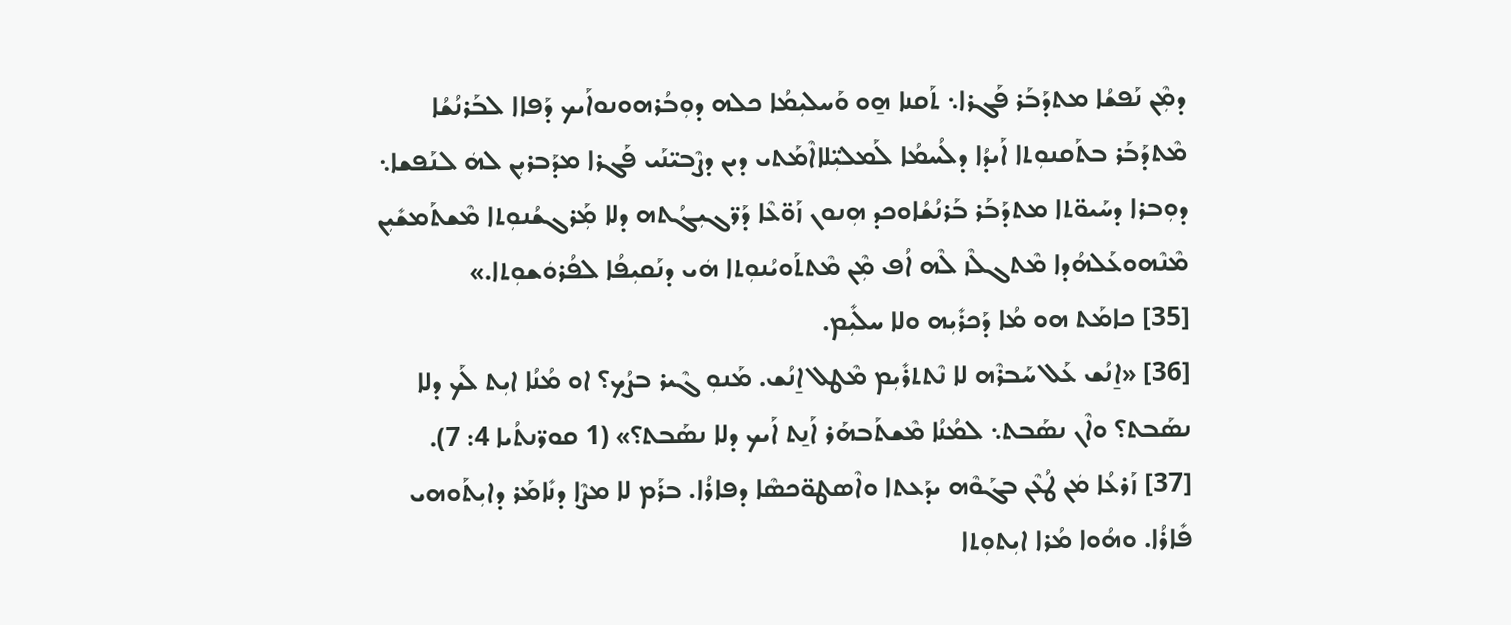ܕܡܼܶܢ ܢܰܦܫܳܐ ܡܬܕܰܒܰܪ ܦܰܓܪܐ܆ ܬܰܩܢܐ ܗ̱ܘ ܘܰܚܠܝܼܡܳܐ ܟܠܗ ܕܘܼܒܳܪܗܘܢܘܐܰܝܟ ܕܰܦܐܐ ܠܒܰܪܢܳܫܳܐ ܡܶܬܕܰܒܰܪ ܒܬܰܩܢܘܼܬܐ ܐܰܝܕܳܐ ܕܠܳܚܡܳܐ ܠܰܡܠܝܼ̈ܠܐܐܶܡܰܬܝ ܕܝܢ ܕܨܶܒܝ̈ܢܰܝ ܦܰܓܪܐ ܡܕܰܒܪܝܼܢ ܠܗܿ ܠܢܰܦܫܐ܆ ܕܘܼܒܪܐ ܕܚܰܝܘ̈ܬܐ ܡܬܕܰܒܰܪ ܒܰܪܢܳܫܳܐܘܟܕ ܗܼܢܘܢ ܙܰܘ̈ܥܶܐ ܕܰܪ̈ܓܝܼܓܳܬܗ ܕܠܐ ܡܼܰܪܓܫܳܢܘܼܬܐ ܡܶܫܬܰܡܫܺܝܼܢ ܡܶܢܶܗܘܥܰܠܗܳܕܐ ܡܶܬܓܠܶܙ ܠܶܗ ܐܳܦ ܡܼܶܢ ܡܶܬܬܰܘܝܳܢܘܼܬܐ ܗܿܝ ܕܢܰܩܝܼܦܳܐ ܠܦܳܪܘܿܫܘܼܬܐ.»
[35] ܟܐܡܰܬ ܗܘ ܡܳܐ ܕܰܟܪܺܝܼܗ ܘܠܐ ܚܠܺܝܼܡ.
[36] «ܐ̱ܢܳܫ ܥܰܠ ܚܰܒܪܶܗ ܠܐ ܢܶܬܬܪܺܝܼܡ ܡܶܛܠ ܐ̱ܢܳܫ. ܡܰܢܘܼ ܓܶܝܪ ܒܨܳܟ؟ ܐܘ ܡܳܢܳܐ ܐܝܼܬ ܠܰܟ ܕܠܐ ܢܣܰܒܬ؟ ܘܐܶܢ ܢܣܰܒܬ܆ ܠܡܳܢܳܐ ܡܶܫܬܰܒܗܰܪ ܐܰܢ̱ܬ ܐܰܝܟ ܕܠܐ ܢܣܰܒܬ؟» (1 ܩܘܪ̈ܢܬܳܝܐ 4: 7).
[37] ܙܰܪܥܳܐ ܡܿܢ ܛܳܥܶܢ ܒܓܰܘܶܗ ܝܕܰܥܬܐ ܘܐܶܣܛܘ̈ܟܣܶܐ ܕܦܐܪܳܐ. ܒܪܰܡ ܠܐ ܡܨܶܐ ܕܢܺܐܡܰܪ ܕܐܝܼܬܰܘܗܝ ܦܺܐܪܳܐ. ܘܗܳܘܐ ܡܳܪܐ ܐܝܼܬܘܼܬܐ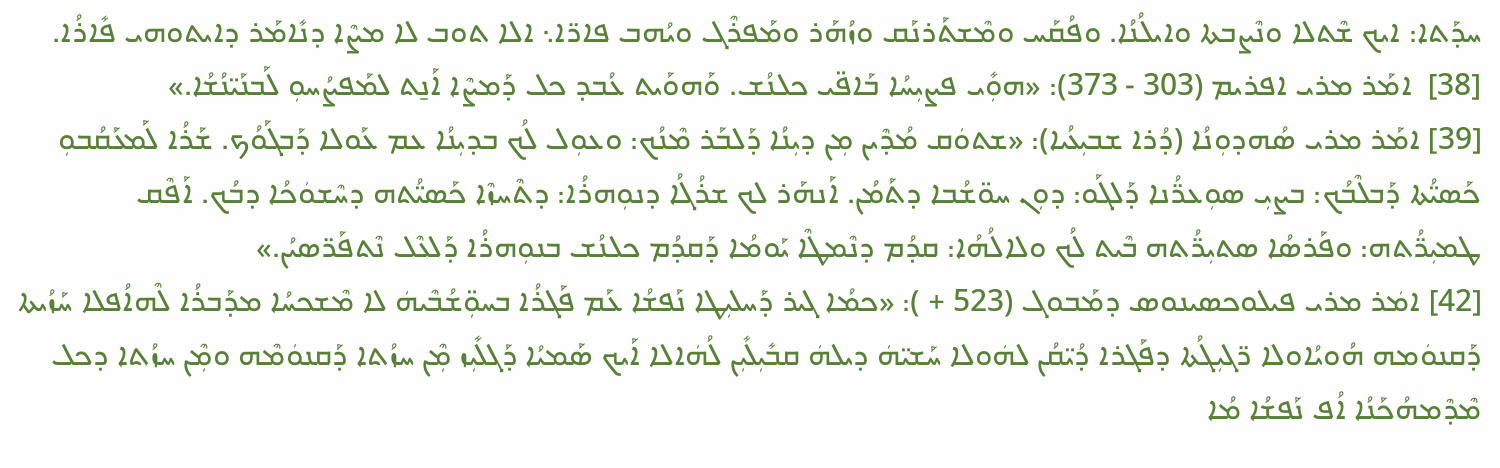ܚܕܰܬܐ: ܐܝܟ ܫܶܬܠܐ ܘܢܶܨܒܬܐ ܘܐܝܠܳܢܳܐ. ܘܦܳܩܰܚ ܘܡܶܫܬܰܪܢܰܩ ܘܙܳܗܰܪ ܘܡܰܦܪܶܓ ܘܝܳܗܒ ܦܐܪ̈ܐ܆ ܐܠܐ ܬܘܒ ܠܐ ܡܨܶܐ ܕܢܺܐܡܰܪ ܕܐܝܬܘܗܝ ܦܺܐܪܳܐ.
[38]  ܐܡܰܪ ܡܪܝ ܐܦܪܝܡ (303 - 373): «ܗܘܼܺܝ ܦܨܝܼܚܳܐ ܒܰܐܦ̈ܝ ܟܠܢܳܫ. ܘܰܗܘܰܝܬ ܥܳܒܕ ܟܠ ܕܰܡܨܶܐ ܐܰܢ̱ܬ ܠܡܰܦܨܳܚܘܼ ܠܰܒܢܰܝ̈ܢܳܫܳܐ.»
[39] ܐܡܰܪ ܡܪܝ ܣܳܗܕܘܼܢܳܐ (ܕܳܪܐ ܫܒܝܼܥܳܝܐ): «ܫܬܘܿܩ ܡܳܕܶܝܢ ܡܼܢ ܕܝܼܢܳܐ ܕܰܠܒܰܪ ܡܶܢܳܟ: ܘܥܘܼܠ ܠܳܟ ܒܕܝܼܢܳܐ ܥܡ ܥܰܘܠܐ ܕܰܒܓܰܘܳܟ. ܫܰܪܳܐ ܠܰܡܥܰܩܳܒܘܼ ܟܰܣܝ̈ܳܬܐ ܕܰܒܠܶܒܳܟ: ܒܨܝܼ ܣܘܼܥܪ̈ܳܢܐ ܕܰܠܓܰܘ: ܕܘܼܢ ܚܘ̈ܫܳܒܐ ܕܬܰܡܳܢ. ܐܰܢܗܰܪ ܠܟ ܫܪܳܓܳܐ ܕܢܘܼܗܪܳܐ: ܕܬܶܚܙܶܐ ܟܰܣܝ̈ܳܬܗ ܕܚܶܫܘܿܟܳܐ ܕܒܳܟ. ܐܰܦܶܩ ܛܡܝܼܪ̈ܳܬܗ: ܘܦܰܪܣܳܐ ܣܬܝܼܪ̈ܳܬܗ ܒܶܝܬ ܠܳܟ ܘܠܐܠܳܗܳܐ: ܩܕܳܡ ܕܢܶܡܛܶܐ ܝܰܘܡܳܐ ܕܰܩܕܳܡ ܟܠܢܳܫ ܒܢܘܼܗܪܳܐ ܕܰܠܥܶܠ ܢܶܬܦܰܪ̈ܣܝܳܢ.»
[42] ܐܡܿܪ ܡܪܝ ܦܝܠܘܟܣܝܢܘܣ ܕܡܰܒܘܓ (523 + ): «ܟܡܳܐ ܓܝܪ ܕܰܚܠܝܼܛܐ ܢܰܦܫܳܐ ܥܰܡ ܦܰܓܪܳܐ ܒܚܘܼ̈ܫܳܒܶܝܗܿ ܠܐ ܡܶܫܟܚܳܐ ܡܕܰܒܪܳܐ ܠܶܗܐܳܦܠܐ ܚܰܙܳܝܬܐ ܕܰܩܢܘܿܡܗ ܗܳܘܝܳܐܘܠܐ ܪ̈ܓܝܼܓܳܬܐ ܕܦܰܓܪܐ ܕܳܝ̈ܩܳܢ ܠܗܿܘܠܐ ܚܰܫܝ̈ܗܿ ܕܝܠܗܿ ܩܒܺܝܼܠܺܝܼܢ ܠܳܗܿܐܠܐ ܐܰܝܟ ܣܰܡܝܳܐ ܕܰܓܠܺܝܼܙ ܡܼܶܢ ܚܙܳܬܐ ܕܰܩܢܘܿܡܶܗ ܘܡܼܶܢ ܚܙܳܬܐ ܕܟܠ ܡܶܕܶܡܗܳܟܰܢܳܐ ܐܳܦ ܢܰܦܫܳܐ ܡܳܐ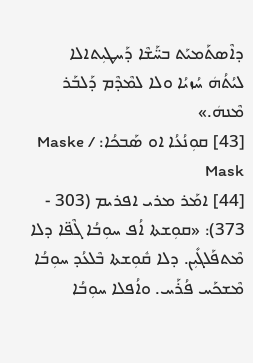ܕܐܶܣܬܰܡܝܰܬ ܒܚ̈ܰܫܶܐ ܕܰܚܛܝܼܬܐܠܐ ܠܝܳܬܳܗܿ ܚܳܙܝܳܐ ܘܠܐ ܠܡܶܕܶܡ ܕܰܠܒܰܪ ܡܶܢܗܿ.»
[43] ܩܘܼܢܳܥܳܐ ܐܘ ܣܰܒܟܳܐ: Maske / Mask
[44] ܐܡܰܪ ܡܪܝ ܐܦܪܝܡ (303 - 373): «ܩܘܼܫܬܐ ܐܳܦ ܚܘܼܒܳܐ ܓܶܦ̈ܐ ܕܠܐ ܡܶܬܦܰܠܓܺܝܼܢ. ܕܠܐ ܩܽܘܼܫܬܐ ܒܶܠܥܳܕ ܚܘܼܒܳܐ ܡܶܫܟܰܚ ܦܳܪܰܚ. ܘܐܳܦܠܐ ܚܘܼܒܳܐ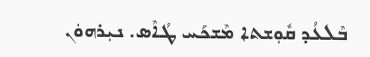ܒܶܠܥܳܕ ܩܽܘܼܫܬܐ ܡܶܫܟܰܚ ܛܳܐܶܣ. ܢܝܼܪܗܘܿܢ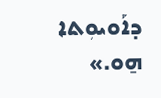ܕܐܰܘܝܘܼܬܐ ܗ̱ܘ.»